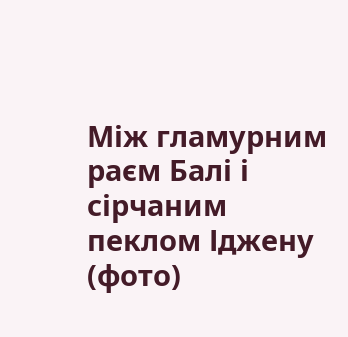Між гламурним раєм Балі і сірчаним пеклом Іджену (фото)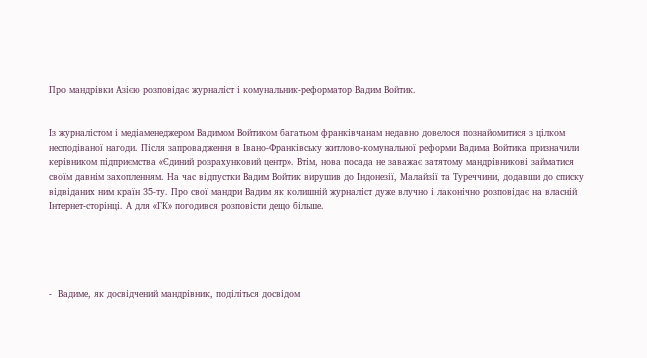Про мандрівки Азією розповідає журналіст і комунальник-реформатор Вадим Войтик.


Із журналістом і медіаменеджером Вадимом Войтиком багатьом франківчанам недавно довелося познайомитися з цілком несподіваної нагоди. Після запровадження в Івано-Франківську житлово-комунальної реформи Вадима Войтика призначили керівником підприємства «Єдиний розрахунковий центр». Втім, нова посада не заважає затятому мандрівникові займатися своїм давнім захопленням. На час відпустки Вадим Войтик вирушив до Індонезії, Малайзії та Туреччини, додавши до списку відвіданих ним країн 35-ту. Про свої мандри Вадим як колишній журналіст дуже влучно і лаконічно розповідає на власній Інтернет-сторінці. А для «ГК» погодився розповісти дещо більше.





-  Вадиме, як досвідчений мандрівник, поділіться досвідом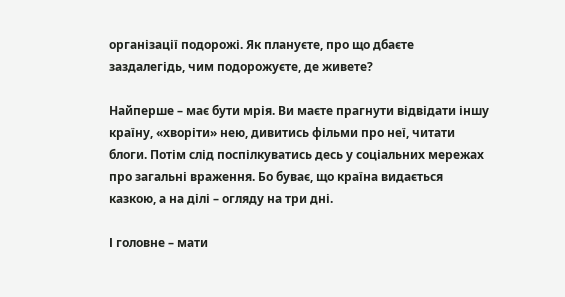організації подорожі. Як плануєте, про що дбаєте заздалегідь, чим подорожуєте, де живете?

Найперше – має бути мрія. Ви маєте прагнути відвідати іншу країну, «хворіти» нею, дивитись фільми про неї, читати блоги. Потім слід поспілкуватись десь у соціальних мережах про загальні враження. Бо буває, що країна видається казкою, а на ділі – огляду на три дні.

І головне – мати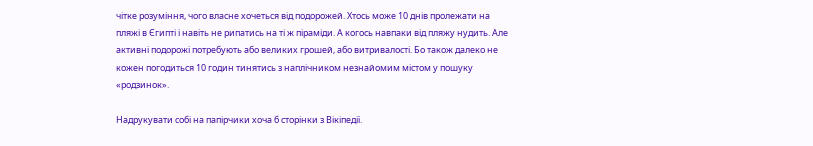чітке розуміння, чого власне хочеться від подорожей. Хтось може 10 днів пролежати на пляжі в Єгипті і навіть не рипатись на ті ж піраміди. А когось навпаки від пляжу нудить. Але активні подорожі потребують або великих грошей, або витривалості. Бо також далеко не кожен погодиться 10 годин тинятись з наплічником незнайомим містом у пошуку «родзинок».

Надрукувати собі на папірчики хоча б сторінки з Вікіпедії.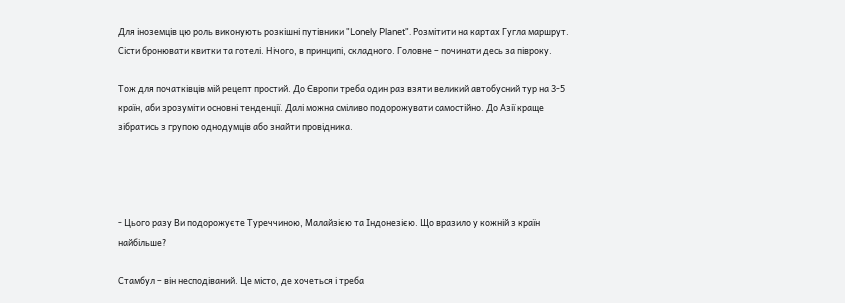Для іноземців цю роль виконують розкішні путівники "Lonely Planet". Розмітити на картах Гугла маршрут. Сісти бронювати квитки та готелі. Нічого, в принципі, складного. Головне – починати десь за півроку.

Тож для початківців мій рецепт простий. До Європи треба один раз взяти великий автобусний тур на 3-5 країн, аби зрозуміти основні тенденції. Далі можна сміливо подорожувати самостійно. До Азії краще зібратись з групою однодумців або знайти провідника.




- Цього разу Ви подорожуєте Туреччиною, Малайзією та Індонезією. Що вразило у кожній з країн найбільше?

Стамбул – він несподіваний. Це місто, де хочеться і треба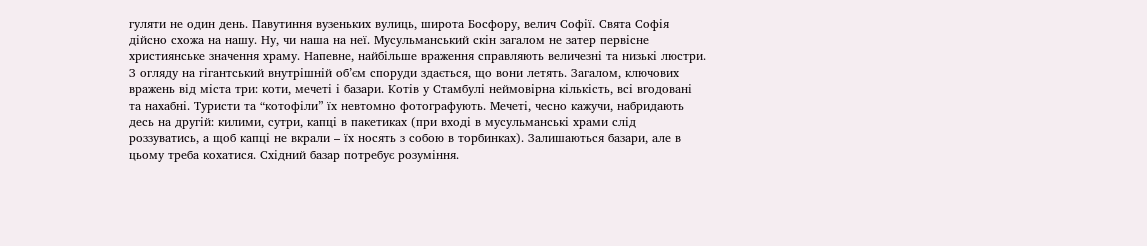гуляти не один день. Павутиння вузеньких вулиць, широта Босфору, велич Софії. Свята Софія дійсно схожа на нашу. Ну, чи наша на неї. Мусульманський скін загалом не затер первісне християнське значення храму. Напевне, найбільше враження справляють величезні та низькі люстри. З огляду на гігантський внутрішній об’єм споруди здається, що вони летять. Загалом, ключових вражень від міста три: коти, мечеті і базари. Котів у Стамбулі неймовірна кількість, всі вгодовані та нахабні. Туристи та “котофіли” їх невтомно фотографують. Мечеті, чесно кажучи, набридають десь на другій: килими, сутри, капці в пакетиках (при вході в мусульманські храми слід роззуватись, а щоб капці не вкрали – їх носять з собою в торбинках). Залишаються базари, але в цьому треба кохатися. Східний базар потребує розуміння.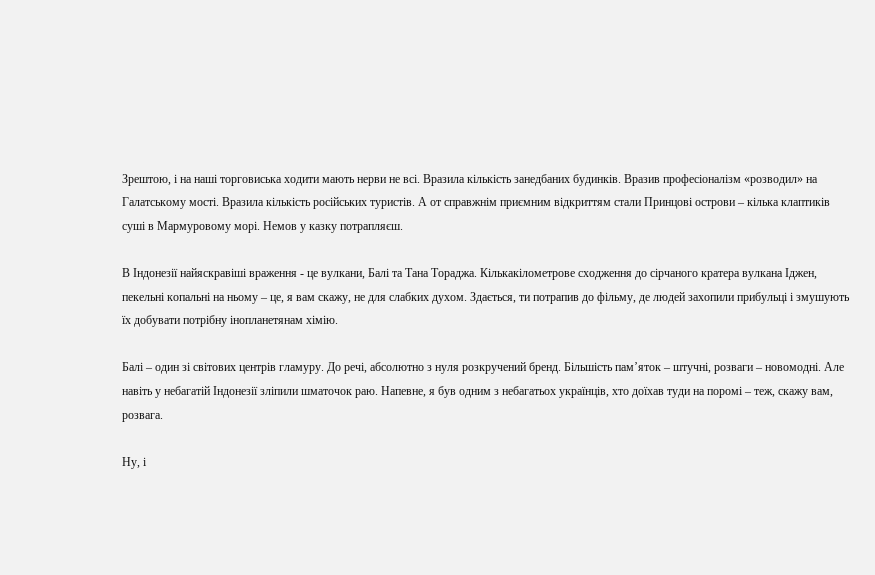Зрештою, і на наші торговиська ходити мають нерви не всі. Вразила кількість занедбаних будинків. Вразив професіоналізм «розводил» на Галатському мості. Вразила кількість російських туристів. А от справжнім приємним відкриттям стали Принцові острови – кілька клаптиків суші в Мармуровому морі. Немов у казку потрапляєш.

В Індонезії найяскравіші враження - це вулкани, Балі та Тана Тораджа. Кількакілометрове сходження до сірчаного кратера вулкана Іджен, пекельні копальні на ньому – це, я вам скажу, не для слабких духом. Здається, ти потрапив до фільму, де людей захопили прибульці і змушують їх добувати потрібну інопланетянам хімію.

Балі – один зі світових центрів гламуру. До речі, абсолютно з нуля розкручений бренд. Більшість пам’яток – штучні, розваги – новомодні. Але навіть у небагатій Індонезії зліпили шматочок раю. Напевне, я був одним з небагатьох українців, хто доїхав туди на поромі – теж, скажу вам, розвага.

Ну, і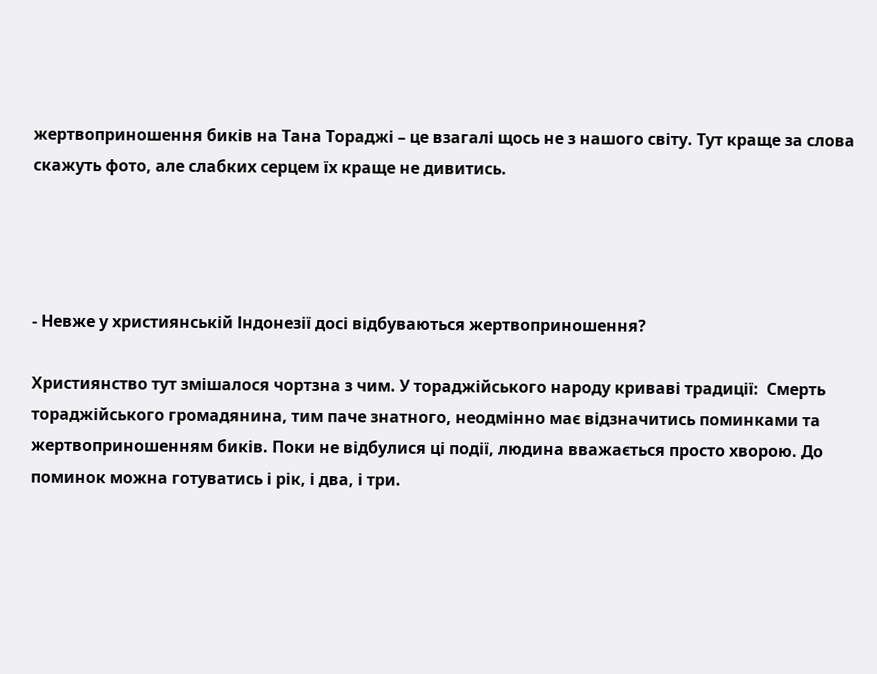жертвоприношення биків на Тана Тораджі – це взагалі щось не з нашого світу. Тут краще за слова скажуть фото, але слабких серцем їх краще не дивитись.




- Невже у християнській Індонезії досі відбуваються жертвоприношення?

Християнство тут змішалося чортзна з чим. У тораджійського народу криваві традиції:  Смерть тораджійського громадянина, тим паче знатного, неодмінно має відзначитись поминками та жертвоприношенням биків. Поки не відбулися ці події, людина вважається просто хворою. До поминок можна готуватись і рік, і два, і три.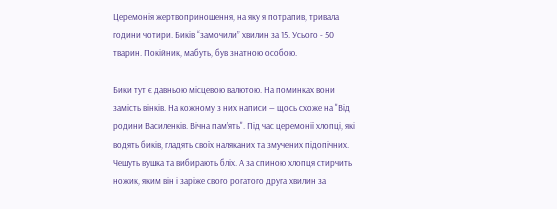Церемонія жертвоприношення, на яку я потрапив, тривала години чотири. Биків “замочили” хвилин за 15. Усього - 50 тварин. Покійник, мабуть, був знатною особою.

Бики тут є давньою місцевою валютою. На поминках вони замість вінків. На кожному з них написи — щось схоже на "Від родини Василенків. Вічна пам’ять". Під час церемонії хлопці, які водять биків, гладять своїх наляканих та змучених підопічних. Чешуть вушка та вибирають бліх. А за спиною хлопця стирчить ножик, яким він і заріже свого рогатого друга хвилин за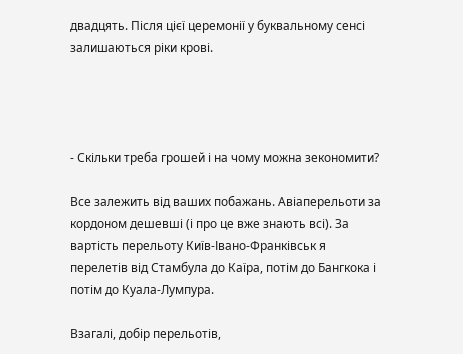двадцять. Після цієї церемонії у буквальному сенсі залишаються ріки крові.




- Скільки треба грошей і на чому можна зекономити?

Все залежить від ваших побажань. Авіаперельоти за кордоном дешевші (і про це вже знають всі). За вартість перельоту Київ-Івано-Франківськ я перелетів від Стамбула до Каїра, потім до Бангкока і потім до Куала-Лумпура.

Взагалі, добір перельотів,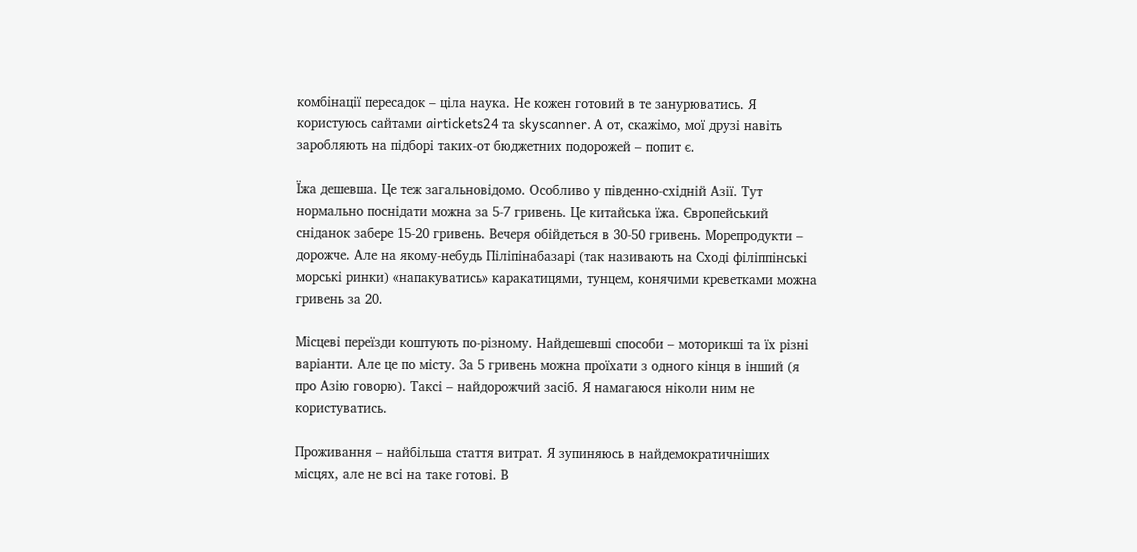комбінації пересадок – ціла наука. Не кожен готовий в те занурюватись. Я користуюсь сайтами airtickets24 та skyscanner. А от, скажімо, мої друзі навіть заробляють на підборі таких-от бюджетних подорожей – попит є.

Їжа дешевша. Це теж загальновідомо. Особливо у південно-східній Азії. Тут нормально поснідати можна за 5-7 гривень. Це китайська їжа. Європейський сніданок забере 15-20 гривень. Вечеря обійдеться в 30-50 гривень. Морепродукти – дорожче. Але на якому-небудь Піліпінабазарі (так називають на Сході філіппінські морські ринки) «напакуватись» каракатицями, тунцем, конячими креветками можна гривень за 20.

Місцеві переїзди коштують по-різному. Найдешевші способи – моторикші та їх різні варіанти. Але це по місту. За 5 гривень можна проїхати з одного кінця в інший (я про Азію говорю). Таксі – найдорожчий засіб. Я намагаюся ніколи ним не користуватись.

Проживання – найбільша стаття витрат. Я зупиняюсь в найдемократичніших місцях, але не всі на таке готові. В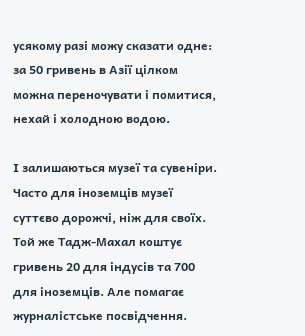усякому разі можу сказати одне: за 50 гривень в Азії цілком можна переночувати і помитися, нехай і холодною водою.

І залишаються музеї та сувеніри. Часто для іноземців музеї суттєво дорожчі, ніж для своїх. Той же Тадж-Махал коштує гривень 20 для індусів та 700 для іноземців. Але помагає журналістське посвідчення.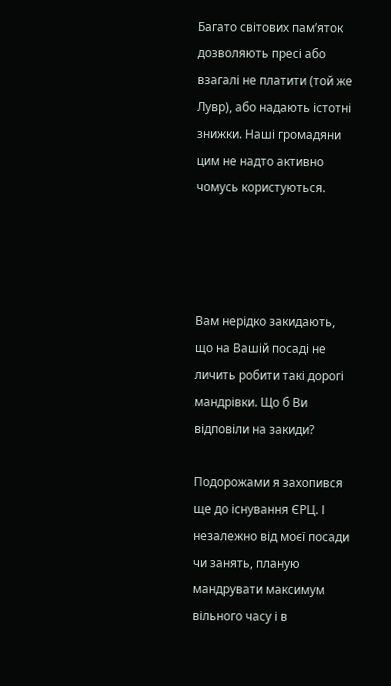Багато світових пам’яток дозволяють пресі або взагалі не платити (той же Лувр), або надають істотні знижки. Наші громадяни цим не надто активно чомусь користуються.




Вам нерідко закидають, що на Вашій посаді не личить робити такі дорогі мандрівки. Що б Ви відповіли на закиди?

Подорожами я захопився ще до існування ЄРЦ. І незалежно від моєї посади чи занять, планую мандрувати максимум вільного часу і в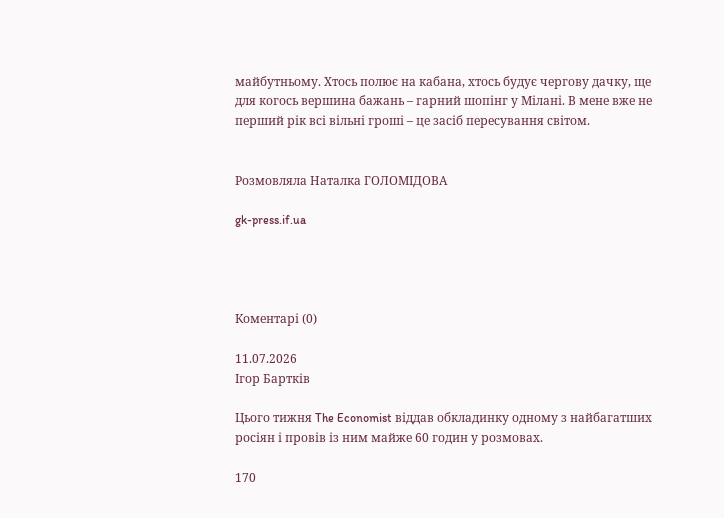майбутньому. Хтось полює на кабана, хтось будує чергову дачку, ще для когось вершина бажань – гарний шопінг у Мілані. В мене вже не перший рік всі вільні гроші – це засіб пересування світом.


Розмовляла Наталка ГОЛОМІДОВА

gk-press.if.ua




Коментарі (0)

11.07.2026
Ігор Бартків

Цього тижня The Economist віддав обкладинку одному з найбагатших росіян і провів із ним майже 60 годин у розмовах.

170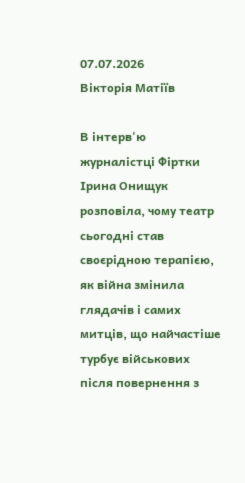07.07.2026
Вікторія Матіїв

В інтерв'ю журналістці Фіртки Ірина Онищук розповіла, чому театр сьогодні став своєрідною терапією, як війна змінила глядачів і самих митців, що найчастіше турбує військових після повернення з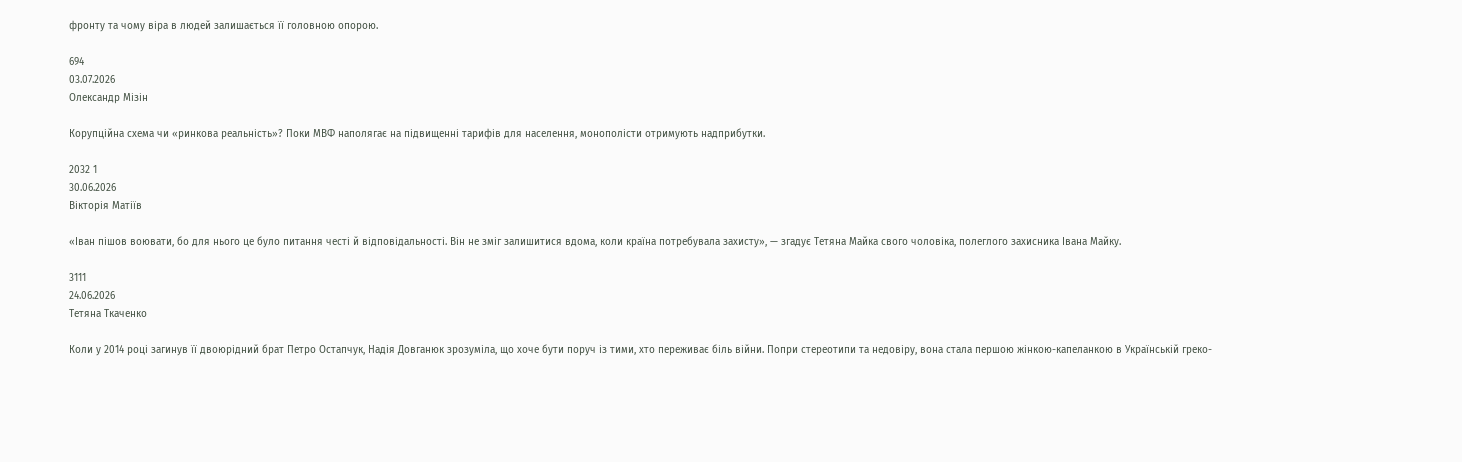фронту та чому віра в людей залишається її головною опорою.

694
03.07.2026
Олександр Мізін

Корупційна схема чи «ринкова реальність»? Поки МВФ наполягає на підвищенні тарифів для населення, монополісти отримують надприбутки.

2032 1
30.06.2026
Вікторія Матіїв

«Іван пішов воювати, бо для нього це було питання честі й відповідальності. Він не зміг залишитися вдома, коли країна потребувала захисту», — згадує Тетяна Майка свого чоловіка, полеглого захисника Івана Майку.

3111
24.06.2026
Тетяна Ткаченко

Коли у 2014 році загинув її двоюрідний брат Петро Остапчук, Надія Довганюк зрозуміла, що хоче бути поруч із тими, хто переживає біль війни. Попри стереотипи та недовіру, вона стала першою жінкою-капеланкою в Українській греко-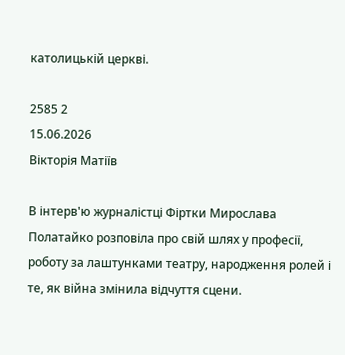католицькій церкві.

2585 2
15.06.2026
Вікторія Матіїв

В інтерв'ю журналістці Фіртки Мирослава Полатайко розповіла про свій шлях у професії, роботу за лаштунками театру, народження ролей і те, як війна змінила відчуття сцени.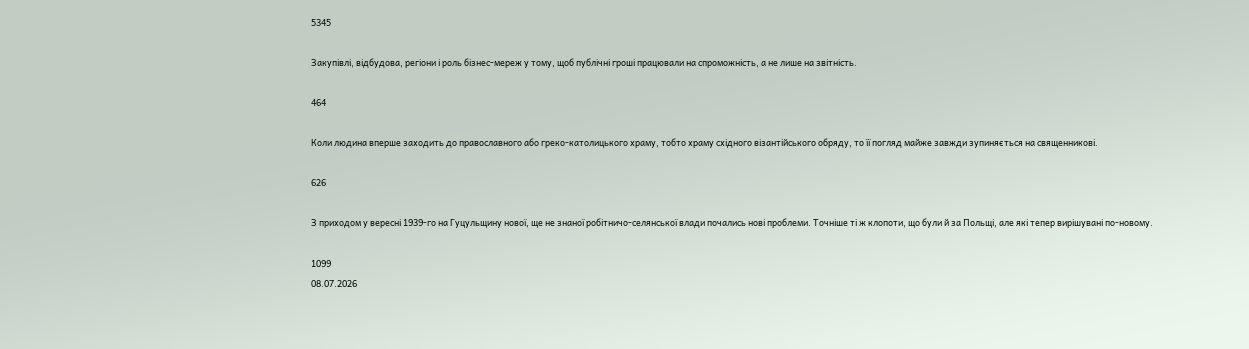5345

Закупівлі, відбудова, регіони і роль бізнес-мереж у тому, щоб публічні гроші працювали на спроможність, а не лише на звітність.

464

Коли людина вперше заходить до православного або греко-католицького храму, тобто храму східного візантійського обряду, то її погляд майже завжди зупиняється на священникові.

626

З приходом у вересні 1939-го на Гуцульщину нової, ще не знаної робітничо-селянської влади почались нові проблеми. Точніше ті ж клопоти, що були й за Польщі, але які тепер вирішувані по-новому.

1099
08.07.2026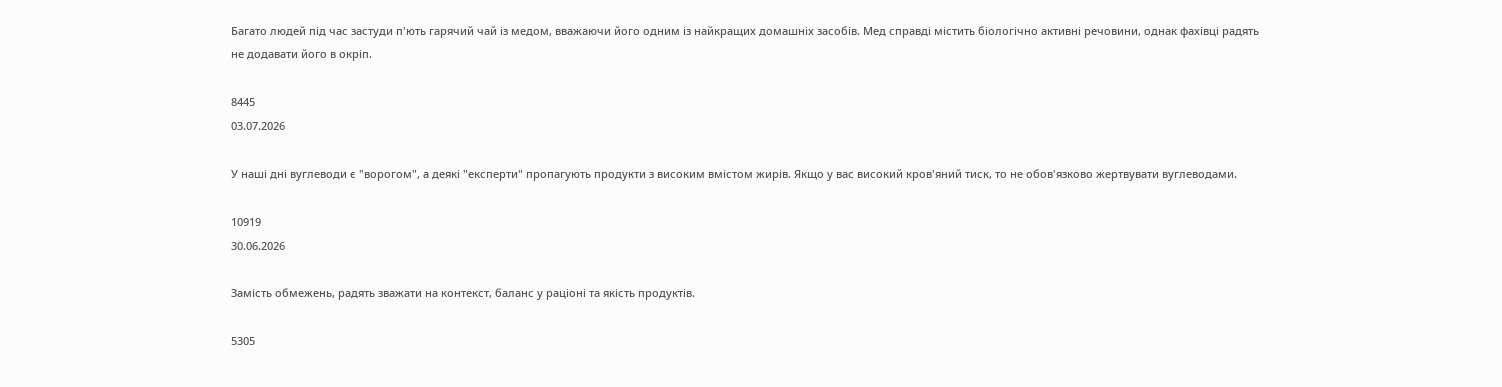Багато людей під час застуди п'ють гарячий чай із медом, вважаючи його одним із найкращих домашніх засобів. Мед справді містить біологічно активні речовини, однак фахівці радять не додавати його в окріп.

8445
03.07.2026

У наші дні вуглеводи є "ворогом", а деякі "експерти" пропагують продукти з високим вмістом жирів. Якщо у вас високий кров'яний тиск, то не обов'язково жертвувати вуглеводами.

10919
30.06.2026

Замість обмежень, радять зважати на контекст, баланс у раціоні та якість продуктів.

5305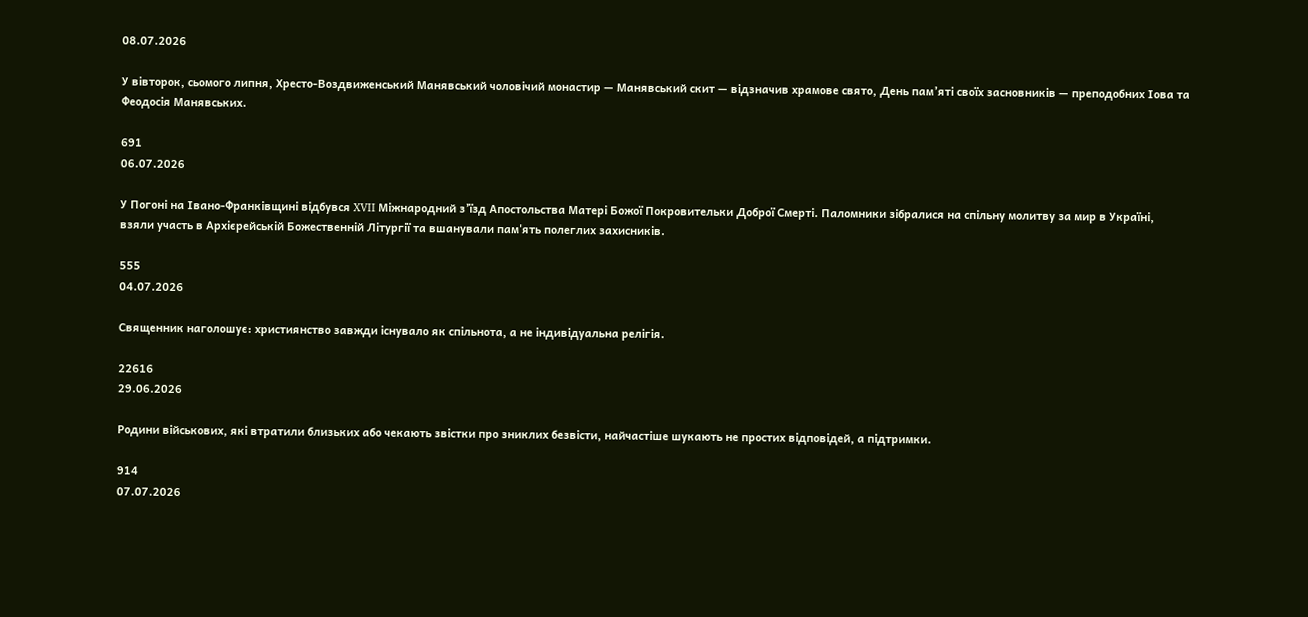08.07.2026

У вівторок, сьомого липня, Хресто-Воздвиженський Манявський чоловічий монастир — Манявський скит — відзначив храмове свято, День пам’яті своїх засновників — преподобних Іова та Феодосія Манявських.

691
06.07.2026

У Погоні на Івано-Франківщині відбувся XVII Міжнародний з’їзд Апостольства Матері Божої Покровительки Доброї Смерті. Паломники зібралися на спільну молитву за мир в Україні, взяли участь в Архієрейській Божественній Літургії та вшанували пам'ять полеглих захисників.

555
04.07.2026

Священник наголошує: християнство завжди існувало як спільнота, а не індивідуальна релігія.

22616
29.06.2026

Родини військових, які втратили близьких або чекають звістки про зниклих безвісти, найчастіше шукають не простих відповідей, а підтримки.

914
07.07.2026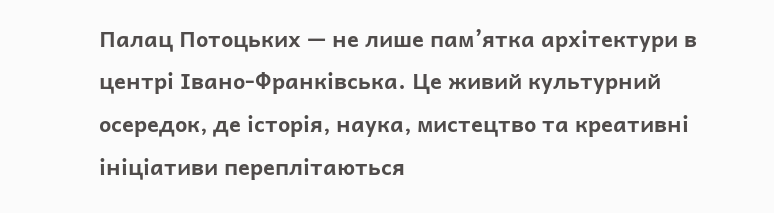Палац Потоцьких — не лише пам’ятка архітектури в центрі Івано-Франківська. Це живий культурний осередок, де історія, наука, мистецтво та креативні ініціативи переплітаються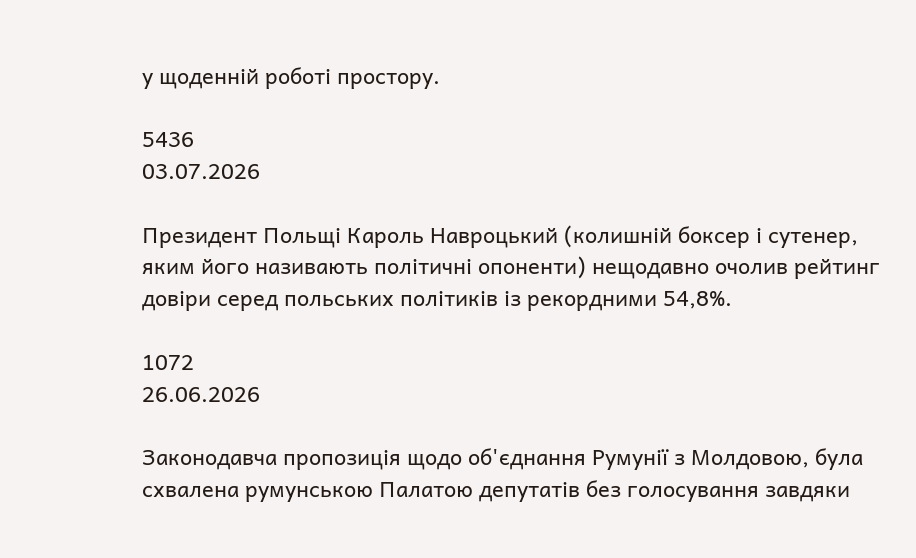у щоденній роботі простору.

5436
03.07.2026

Президент Польщі Кароль Навроцький (колишній боксер і сутенер, яким його називають політичні опоненти) нещодавно очолив рейтинг довіри серед польських політиків із рекордними 54,8%.

1072
26.06.2026

Законодавча пропозиція щодо об'єднання Румунії з Молдовою, була схвалена румунською Палатою депутатів без голосування завдяки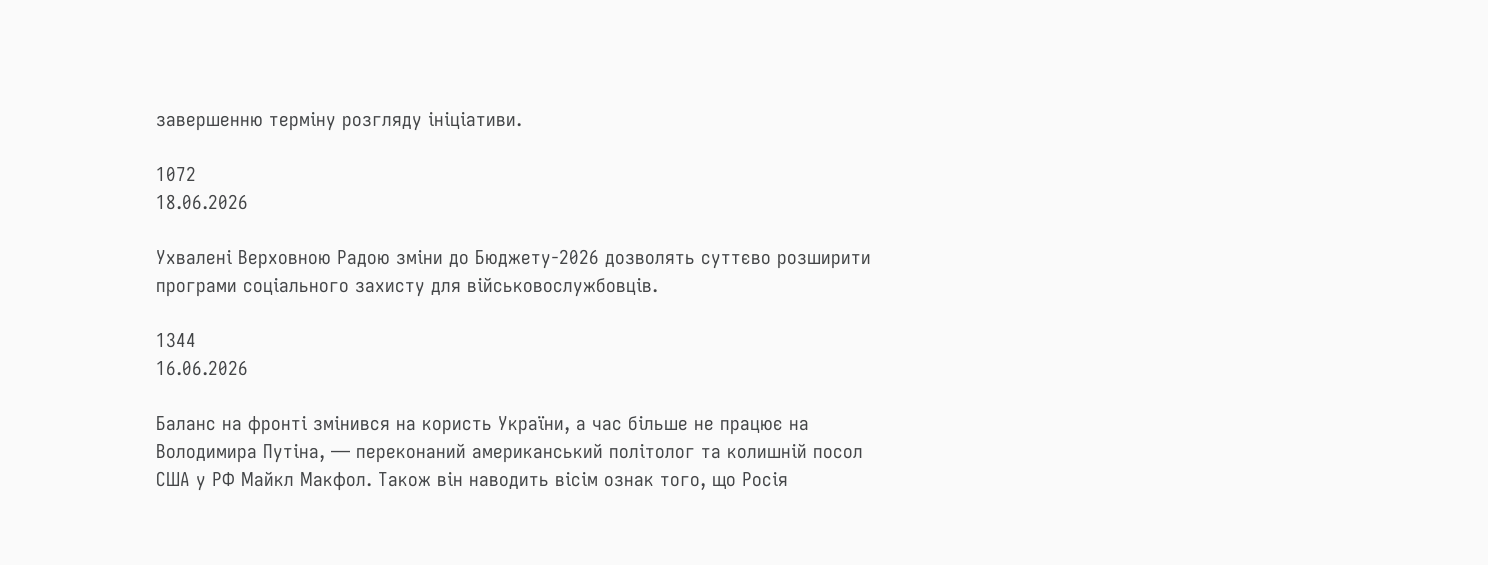завершенню терміну розгляду ініціативи.

1072
18.06.2026

Ухвалені Верховною Радою зміни до Бюджету-2026 дозволять суттєво розширити програми соціального захисту для військовослужбовців.

1344
16.06.2026

Баланс на фронті змінився на користь України, а час більше не працює на Володимира Путіна, — переконаний американський політолог та колишній посол США у РФ Майкл Макфол. Також він наводить вісім ознак того, що Росія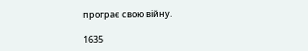програє свою війну.

1635